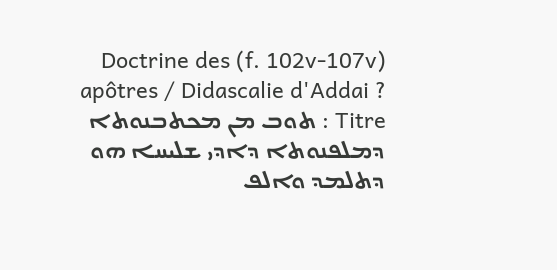(f. 102v-107v) Doctrine des apôtres / Didascalie d'Addai ? Titre : ܬܘܒ ܡܢ ܡܟܬܒܢܘܬܐ ܕܡܠܦܢܘܬܐ ܕܐܕܝ ܫܠܝܚܐ ܗܘ ܕܬܠܡܕ ܘܐܠܦ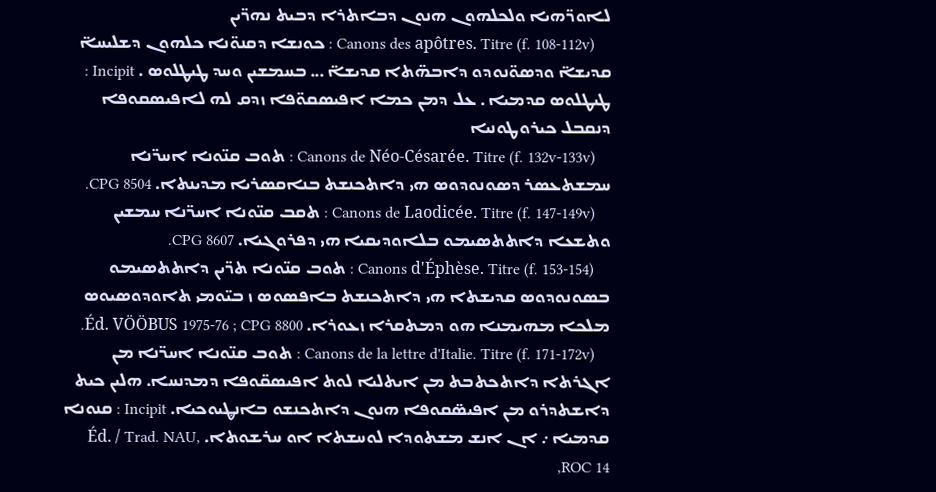ܠܐܘܖ̈ܗܝܐ ܘܠܟܠܗܘܢ ܗܢܘܢ ܕܒܐܬܪܐ ܕܒܝܬ ܢܗܖ̈ܝܢ
    (f. 108-112v) Canons des apôtres. Titre : ܟܘܢܫܐ ܕܩܢܘ̈ܢܐ ܟܠܗܘܢ ܕܫܠܝܚܐ̈ ܩܕܝܫܐ̈ ܘܕܣܘ̈ܢܘܕܘ ܕܐܒܗ̈ܬܐ ܩܕܝܫܐ̈ ... ܒܚܡܫܝܢ ܘܚܕ ܛܝܛܠܘܣ . Incipit : ܛܝܛܠܘܣ ܩܕܡܝܐ . ܥܠ ܕܡܢ ܟܡܐ ܐܦܝܣܩܘ̈ܦܐ ܙܕܩ ܠܗ ܠܐܦܝܣܩܘܦܐ ܕܢܩܒܠ ܟܝܪܘܛܘܢܝܐ
    (f. 132v-133v) Canons de Néo-Césarée. Titre : ܬܘܒ ܩܢ̈ܘܢܐ ܐܚܖ̈ܢܐ ܚܡܫܬܥܣܪ ܕܣܘܢܘܕܘܣ ܗܝ ܕܐܬܟܢܫܬ ܒܢܐܩܣܪܝܐ ܡܕܝܢܬܐ. CPG 8504.
    (f. 147-149v) Canons de Laodicée. Titre : ܬܩܒ ܩܢ̈ܘܢܐ ܐܚܖ̈ܢܐ ܚܡܫܝܢ ܘܬܫܥܐ ܕܐܬܬܣܝܡܘ ܒܠܐܘܕܝܩܝܐ ܗܝ ܕܦܪܘܓܝܐ. CPG 8607.
    (f. 153-154) Canons d'Éphèse. Titre : ܬܘܒ ܩܢ̈ܘܢܐ ܬܖ̈ܝܢ ܕܐܬܬܣܝܡܘ ܒܣܘܢܘܕܘܣ ܩܕܝܫܬܐ ܗܝ ܕܐܬܟܢܫܬ ܒܐܦܣܘܣ ܙ ܒܝ̈ܘܡܝ ܬܐܘܕܘܣܝܘܣ ܡܠܟܐ ܡܗܝܡܢܐ ܗܘ ܕܡܬܩܪܐ ܙܥܘܪܐ. Éd. VÖÖBUS 1975-76 ; CPG 8800.
    (f. 171-172v) Canons de la lettre d'Italie. Titre : ܬܘܒ ܩܢ̈ܘܢܐ ܐܚܖ̈ܢܐ ܡܢ ܐܓܪܬܐ ܕܐܬܟܬܒܬ ܡܢ ܐܝܬܠܝܐ ܠܘܬ ܐܦܝܣܩ̈ܘܦܐ ܕܡܕܢܚܐ. ܗܠܝܢ ܟܝܬ ܕܐܫܬܕܪܘ ܡܢ ܐܦܝܣ̈ܩܘܦܐ ܗܢܘܢ ܕܐܬܟܢܫܘ ܒܐܢܜܝܘܟܝܐ. Incipit : ܩܢܘܢܐ ܩܕܡܝܐ ܇ ܐܢ ܐܢܫ ܡܫܬܘܕܐ ܠܘܚܫܬܐ ܐܘ ܚܪܫܘܬܐ. Éd. / Trad. NAU, ROC 14,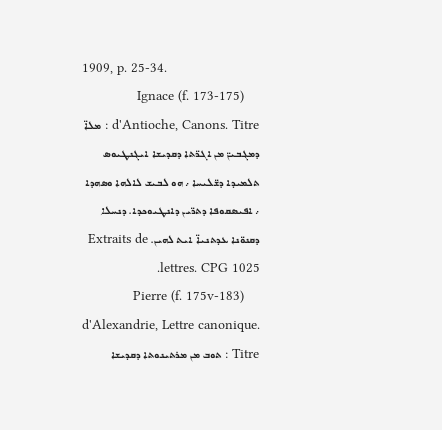1909, p. 25-34.
    (f. 173-175) Ignace d'Antioche, Canons. Titre : ܡܠܐ̈ ܕܡܓܒܝܢ̈ ܡܢ ܐܓܖ̈ܬܐ ܕܩܕܝܫܐ ܐܝܓܢܛܝܘܣ ܬܠܡܝܕܐ ܕܫ̈ܠܝܚܐ ܇ ܗܘ ܠܒܝܫ ܠܐܠܗܐ ܘܣܗܕܐ ܇ ܐܦܝܣܩܘܦܐ ܕܬܖ̈ܝܢ ܕܐܢܛܝܘܟܕܐ. ܕܢܚܠܐ ܕܩܢܘ̈ܢܐ ܥܕܬܢܝܐ̈ ܐܝܬ ܠܗܝܢ. Extraits de lettres. CPG 1025.
    (f. 175v-183) Pierre d'Alexandrie, Lettre canonique. Titre : ܬܘܒ ܡܢ ܡܪܬܝܢܘܬܐ ܕܩܕܝܫܐ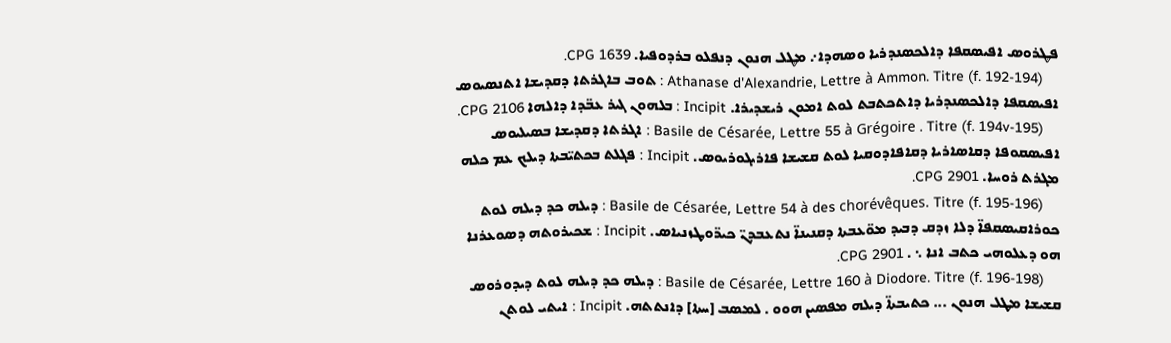ܦܜܪܘܣ ܐܦܝܣܩܦܐ ܕܐܠܟܣܢܕܪܝܐ ܘܣܗܕܐ܇ ܡܜܠ ܗܢܘܢ ܕܢܦܠܘ ܒܪܕܘܦܝܐ. CPG 1639.
    (f. 192-194) Athanase d'Alexandrie, Lettre à Ammon. Titre : ܬܘܒ ܒܐܓܪܬܐ ܕܩܕܝܫܐ ܐܬܢܣܝܘܣ ܐܦܝܣܩܦܐ ܕܐܠܟܣܢܕܪܝܐ ܕܐܬܟܬܒܬ ܠܘܬ ܐܡܘܢ ܪܝܫܕܝܪܐ. Incipit : ܒܠܗܘܢ ܓܝܪ ܥܒ̈ܕܐ ܕܐܠܗܐ CPG 2106.
    (f. 194v-195) Basile de Césarée, Lettre 55 à Grégoire . Titre : ܐܓܪܬܐ ܕܩܕܝܫܐ ܒܣܝܠܝܘܣ ܐܦܝܣܩܘܦܐ ܕܩܐܣܐܪܝܐ ܕܩܐܦܐܕܘܩܝܐ ܠܘܬ ܩܫܝܫܐ ܦܐܪܝܓܘܪܝܘܣ. Incipit : ܦܓܠܬ ܒܟܬܝ̈ܒܬܐ ܕܝܠܟ ܥܡ ܟܠܗ ܡܓܪܬ ܪܘܚܐ. CPG 2901.
    (f. 195-196) Basile de Césarée, Lettre 54 à des chorévêques. Titre : ܕܝܠܗ ܟܕ ܕܝܠܗ ܠܘܬ ܟܘܪܐܩܝܣܩܦܐ̈ ܕܠܐ ܙܕܩ ܕܒܝܕ ܡܘ̈ܥܒܬܐ ܕܩܢܝܢܐ̈ ܢܬܥܒܕܢ̈ ܟܝܖ̈ܘܛܙܢܝܐܣ. Incipit : ܫܟܝܪܘܬܗ ܕܣܘܥܪܢܐ ܗܘ ܕܥܠܘܗܝ ܟܬܒ ܐܢܐ ܆ . CPG 2901.
    (f. 196-198) Basile de Césarée, Lettre 160 à Diodore. Titre : ܕܝܠܗ ܟܕ ܕܝܠܗ ܠܘܬ ܕܝܕܘܪܘܣ ܩܫܝܫܐ ܡܛܠ ܗܢܘܢ ... ܟܬܝܒܬܐ̈ ܕܝܠܗ ܡܦܣܝܢ ܗܘܘ . ܠܡܣܒ [ܚܬܐ] ܕܐܢܬܬܗ. Incipit : ܐܝܬܝ ܠܘܬܢ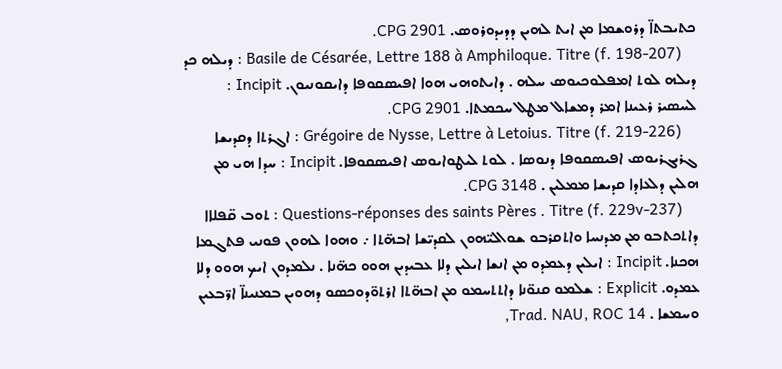ܟܬܝܒܬܐ̈ ܕܪܘܫܡܐ ܡܢ ܐܝܬ ܠܗܝܢ ܕܕܝܕܘܪܘܣ. CPG 2901.
    (f. 198-207) Basile de Césarée, Lettre 188 à Amphiloque. Titre : ܕܝܠܗ ܟܕ ܕܝܠܗ ܠܘܬ ܐܡܦܠܘܟܝܘܣ ܚܠܗ . ܕܐܝܬܘܗܝ ܗܘܐ ܐܦܝܣܩܘܦܐ ܕܐܝܩܘܢܝܘܢ. Incipit : ܠܚܣܝܪ ܪܥܝܢܐ ܐܡܪ ܕܡܫܐܠ ܡܛܠ ܚܟܡܬܐ. CPG 2901.
    (f. 219-226) Grégoire de Nysse, Lettre à Letoius. Titre : ܐܓܪܬܐ ܕܩܕܝܫܐ ܓܪܝܓܪܝܘܣ ܐܦܝܣܩܘܦܐ ܕܢܘܣܐ . ܠܘܬ ܠܝܛܘܐܝܘܣ ܐܦܝܣܩܘܦܐ. Incipit : ܚܕܐ ܗܝ ܡܢ ܗܠܝܢ ܕܠܥܐܕܐ ܩܕܝܫܐ ܡܡܠܝܢ . CPG 3148.
    (f. 229v-237) Questions-réponses des saints Pères . Titre : ܬܘܒ ܩ̈ܦܠܐܐ ܕܐܬܟܬܒܘ ܡܢ ܡܕܢܚܐ ܘܐܬܩܪܒܘ ܫܘܐܠܝ̈ܗܘܢ ܠܩܕܝ̈ܫܐ ܐܒܗ̈ܬܐ ܇ ܘܗܘܐ ܠܗܘܢ ܦܘܢܝ ܦܬܓܡܐ ܗܟܢܐ. Incipit : ܐܝܠܝܢ ܕܥܡܕܘ ܡܢ ܐܢܫܐ ܐܝܠܝܢ ܕܠܐ ܥܒܝܕܝܢ ܗܘܘ ܟܗ̈ܢܐ . ܢܠܡܕܘܢ ܐܝܟ ܗܘܘ ܕܠܐ ܥܡܕܘ. Explicit : ܫܠܡܘ ܩܢܘ̈ܢܐ ܕܐܬܬܚܡܘ ܡܢ ܐܒܗ̈ܬܐ ܐܪܬܘ̈ܕܘܟܣܘ ܕܗܘܝܢ ܒܡܢܝܢܐ̈ ܐܖ̈ܒܥܝܢ ܘܚܡܫܐ . Trad. NAU, ROC 14,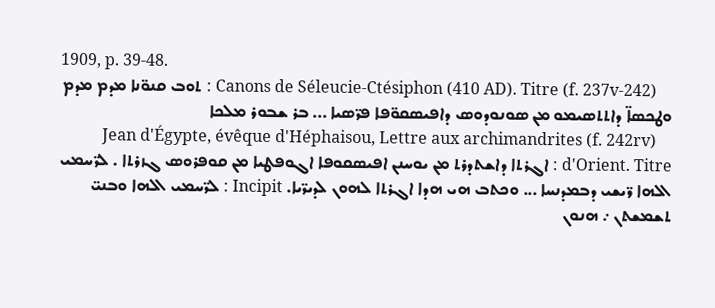1909, p. 39-48.
    (f. 237v-242) Canons de Séleucie-Ctésiphon (410 AD). Titre : ܬܘܒ ܩܢܘ̈ܢܐ ܡܕܡ ܡܕܡ ܘܛܟܣܐ̈ ܕܐܬܬܣܝܡܘ ܡܢ ܣܘܢܘܕܘܣ ܕܐܦܝܣܩܘ̈ܦܐ ܦܖ̈ܣܝܐ ... ܒܪ ܫܒܘܪ ܡܠܟܐ
    (f. 242rv) Jean d'Égypte, évêque d'Héphaisou, Lettre aux archimandrites d'Orient. Titre : ܐܓܪܬܐ ܕܐܫܬܕܪܬ ܡܢ ܝܘܚܢܢ ܐܦܝܣܩܘܦܐ ܐܓܘܦܛܝܐ ܡܢ ܩܘܦܪܘܣ ܓܙܪܬܐ . ܠܖ̈ܚܡܝ ܐܠܗܐ ܖ̈ܝܫܝ ܕܒܡܕܢܚܐ ... ܘܟܬܒ ܗܝ ܗܕܐ ܐܓܪܬܐ ܠܗܘܢ ܠܕܝܖ̈ܝܐ. Incipit : ܠܖ̈ܚܡܝ ܐܠܗܐ ܘܒܢܝ̈ ܬܫܡܫܬܢ ܇ ܗܢܘܢ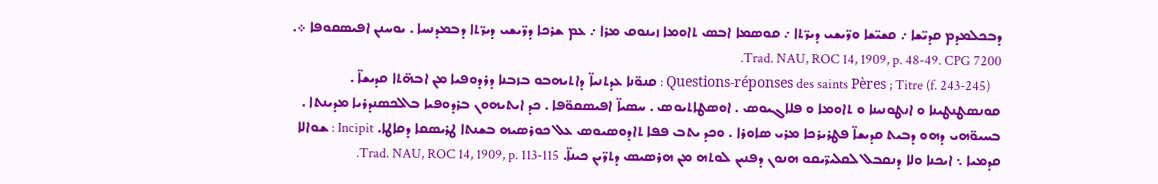ܕܒܟܠܡܕܡ ܩܕܝ̈ܫܐ ܇ ܩܫܝ̈ܫܐ ܘܖ̈ܝܫܝ ܕܝܖ̈ܬܐ ܇ ܩܘܣܡܐ ܐܒܣ ܬܐܘܡܐ ܙܝܢܘܩ ܡܪܐ ܇ ܥܡ ܫܪܟܐ ܕܖ̈ܝܫܝ ܕܝܖ̈ܬܐ ܕܒܡܕܢܚܐ . ܝܘܚܢܢ ܐܦܝܣܩܘܦܐ ܀. Trad. NAU, ROC 14, 1909, p. 48-49. CPG 7200.
    (f. 243-245) Questions-réponses des saints Pères ; Titre : ܩܢܘ̈ܢܐ ܥܕܬܢܝܐ̈ ܕܐܬܝܗܒܘ ܒܙܒܢܐ ܕܪܕܘܦܝܐ ܡܢ ܐܒܗ̈ܬܐ ܩܕܝܫܐ̈ . ܩܘܢܣܛܢܛܝܢܐ ܘ ܐܢܛܘܢܝܢܐ ܘ ܬܐܘܡܐ ܘ ܦܠܐܓܝܘܣ . ܐܘܣܛܐܬܝܘܣ . ܚܣܝܐ̈ ܐܦܝܣܩܘ̈ܦܐ . ܟܕ ܐܝܬܝܗܘܢ ܒܪܕܘܦܝܐ ܒܐܠܟܣܢܕܪܝܐ ܡܕܝܢܬܐ . ܒܚܝܘ̈ܗܝ ܕܗܘ ܕܒܝܬ ܩܕܝܫܐ̈ ܦܛܪܝܪܟܐ ܡܪܝ ܣܐܘܪܐ . ܘܟܕ ܝܬܒ ܦܦܐ ܬܐܕܘܣܝܘܣ ܥܠ ܟܘܪܣܝܗ ܒܫܢܬܐ ܛܪܝܣܩܐ ܕܩܐܛܐ. Incipit : ܫܘܐܠܐ ܩܕܡܝܐ ܆ ܐܝܟܢܐ ܘܠܐ ܕܢܩܒܠ ܠܩܠܝܖ̈ܝܩܘ ܗܢܘܢ ܕܦܢܝܢ ܠܘܬܗ ܡܢ ܗܪܣܝܣ ܕܬܖ̈ܝܢ ܟܝܢܐ̈. Trad. NAU, ROC 14, 1909, p. 113-115.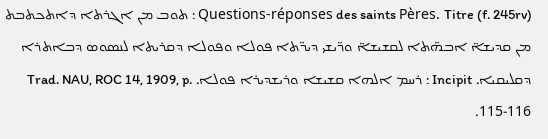(f. 245rv) Questions-réponses des saints Pères. Titre : ܬܘܒ ܡܢ ܐܓܪܬܐ ܕܐܬܟܬܒܬ ܡܢ ܩܕܝܫܐ̈ ܐܒܗ̈ܬܐ ܠܩܫܝܫܐ̈ ܘܖ̈ܝܫܝ ܕܝܖ̈ܬܐ ܦܘܠܐ ܘܦܘܠܐ ܕܩܪܝܬܐ ܠܢܣܘܣ ܕܒܐܬܪܐ ܕܩܠܝܩܝܐ. Incipit : ܪܚܡ ܐܠܗܐ ܩܫܝܫܐ ܘܪܝܫܕܝܪܐ ܦܘܠܐ. Trad. NAU, ROC 14, 1909, p. 115-116.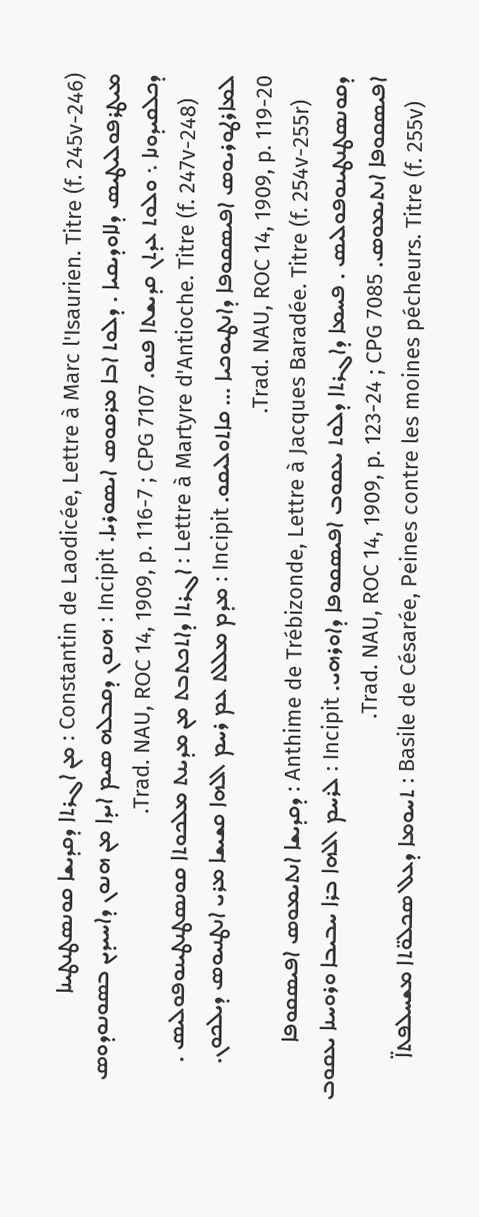(f. 245v-246) Constantin de Laodicée, Lettre à Marc l'Isaurien. Titre : ܡܢ ܐܓܪܬܐ ܕܩܕܝܫܐ ܩܘܢܣܛܢܛܝܢܐ ܡܝܛܪܦܘܠܝܛܝܣ ܕܠܐܘܕܝܩܝܐ . ܕܠܘܬ ܐܒܐ ܡܪܩܘܣ ܐܝܣܘܪܝܐ. Incipit : ܗܢܘܢ ܕܩܒܠܗ ܣܝܡ ܐܝܕܐ ܡܢ ܗܢܘܢ ܕܐܚܝܕܝܢ ܒܣܘܢܘܕܘܣ ܕܟܠܩܝܕܘܢܐ ܆ ܘܠܘܬ ܥܕܬܢ ܩܕܝܫܬܐ ܦܢܘ. Trad. NAU, ROC 14, 1909, p. 116-7 ; CPG 7107.
    (f. 247v-248) Lettre à Martyre d'Antioche. Titre : ܐܓܪܬܐ ܕܐܬܟܬܒܬ ܡܢ ܡܕܝܢܬ ܡܠܟܘܬܐ ܩܘܢܣܛܢܛܝܢܘܦܘܠܝܣ . ܠܡܐܪܛܘܪܝܘܣ ܐܦܝܣܩܘܦܐ ܕܐܢܛܝܘܟܝܐ ... ܩܐܬܘܠܝܩܘ. Incipit : ܡܕܡ ܡܠܠܬ ܥܡ ܪܚܡ ܐܠܗܐ ܩܫܝܫܐ ܡܪܝ ܐܢܛܢܝܘܣ ܕܝܠܟܘܢ. Trad. NAU, ROC 14, 1909, p. 119-20.
    (f. 254v-255r) Anthime de Trébizonde, Lettre à Jacques Baradée. Titre : ܕܩܕܝܫܐ ܐܢܬܝܡܘܣ ܐܦܝܣܩܘܦܐ ܕܩܘܢܣܛܢܛܝܢܘܦܘܠܝܣ . ܦܚܡܐ ܕܐܓܪܬܐ ܕܠܘܬ ܝܥܩܘܒ ܐܦܝܣܩܘܦܐ ܕܐܘܪܗܝ. Incipit : ܠܪܚܡ ܐܠܗܐ ܒܪܐ ܚܒܝܒܐ ܘܪܘܚܢܐ ܝܥܩܘܒ ܐܦܝܣܩܘܦܐ ܐܢܬܝܡܘܣ. Trad. NAU, ROC 14, 1909, p. 123-24 ; CPG 7085.
    (f. 255v) Basile de Césarée, Peines contre les moines pécheurs. Titre : ܬܚܘܡܐ ܕܥܠ ܣܟܠܘ̈ܬܐ ܡܫܚܠܦܬܐ̈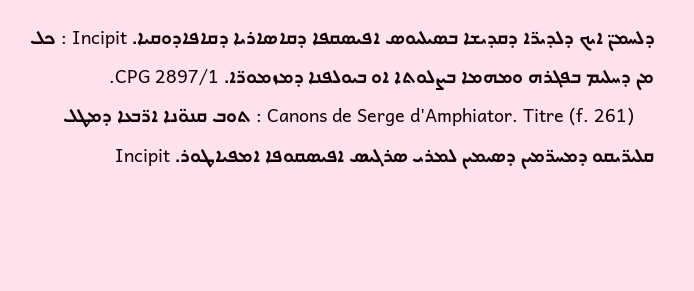ܕܠܚܡܢ̈ ܐܝܟ ܕܠܕܝܖ̈ܐ ܕܩܕܝܫܐ ܒܣܝܠܝܘܣ ܐܦܝܣܩܦܐ ܕܩܐܣܐܪܝܐ ܕܩܐܦܐܕܘܩܝܐ. Incipit : ܟܠ ܡܢ ܕܚܠܝܡ ܒܦܓܪܗ ܘܡܗܡܐ ܒܨܠܘܬܐ ܐܘ ܒܝܘܠܦܢܐ ܕܡܙܡܘܖ̈ܐ. CPG 2897/1.
    (f. 261) Canons de Serge d'Amphiator. Titre : ܬܘܒ ܩܢܘ̈ܢܐ ܐܖ̈ܒܥܐ ܕܡܛܠ ܩܠܝܖ̈ܝܩܘ ܕܡܚܖ̈ܡܝܢ ܕܣܝܡܝܢ ܠܡܪܝ ܣܪܓܝܣ ܐܦܝܣܩܘܦܐ ܐܡܦܝܐܛܘܪ. Incipit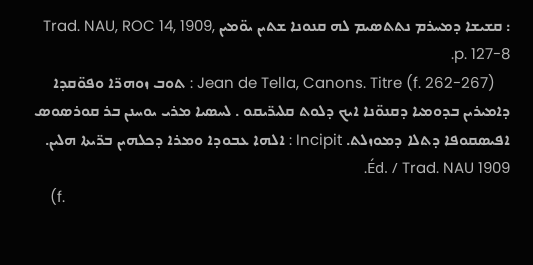: ܩܫܝܫܐ ܕܡܚܪܡ ܢܬܬܣܝܡ ܠܗ ܩܢܘܢܐ ܫܬܝܢ ܝܘ̈ܡܝܢ Trad. NAU, ROC 14, 1909, p. 127-8.
    (f. 262-267) Jean de Tella, Canons. Titre : ܬܘܒ ܙܘܗܖ̈ܐ ܘܦܘ̈ܩܕܐ ܕܐܡܝܪܝܢ ܒܕܘܡܝܐ ܕܩܢܘ̈ܢܐ ܐܝܟ ܕܠܘܬ ܩܠܝܖ̈ܝܩܘ . ܠܚܣܝܐ ܡܪܝ ܝܘܚܢܢ ܒܪ ܩܘܪܣܘܣ ܐܦܝܣܩܘܦܐ ܕܬܠܐ ܕܡܘܙܠܬ. Incipit : ܐܠܗܐ ܥܒܘܕܐ ܘܡܪܐ ܕܟܠܗܝܢ ܒܖ̈ܝܬܐ ܗܠܝܢ. Éd. / Trad. NAU 1909.
    (f.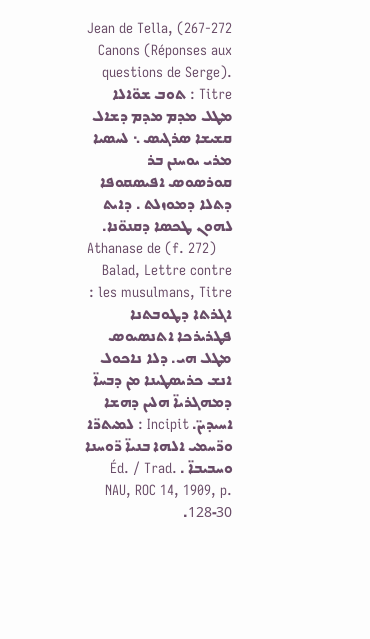267-272) Jean de Tella, Canons (Réponses aux questions de Serge). Titre : ܬܘܒ ܫܘ̈ܐܠܐ ܡܛܠ ܡܕܡ ܡܕܡ ܕܫܐܠ ܩܫܝܫܐ ܣܪܓܝܣ ܆ ܠܚܣܝܐ ܡܪܝ ܝܘܚܢܢ ܒܪ ܩܘܪܣܘܣ ܐܦܝܣܩܘܦܐ ܕܬܠܐ ܕܡܘܙܠܬ . ܕܐܝܬ ܠܗܘܢ ܛܟܣܐ ܕܩܢܘ̈ܢܐ.
    (f. 272) Athanase de Balad, Lettre contre les musulmans, Titre : ܐܓܪܬܐ ܕܛܘܒܬܢܐ ܦܛܪܝܪܟܐ ܐܬܢܣܝܘܣ ܡܛܠ ܗܝ. ܕܠܐ ܢܐܟܘܠ ܐܢܫ ܟܪܝܣܛܝܢܐ ܡܢ ܕܒܚܐ̈ ܕܡܗܓܪܝܐ̈ ܗܠܝܢ ܕܗܫܐ ܐܚܝܕܝܢ̈. Incipit : ܠܡܝܬܖ̈ܐ ܘܖ̈ܚܡܝ ܐܠܗܐ ܒܢܝܐ̈ ܖ̈ܘܚܢܐ ܘܚܒܝܒܐ̈ . Éd. / Trad. NAU, ROC 14, 1909, p. 128-30.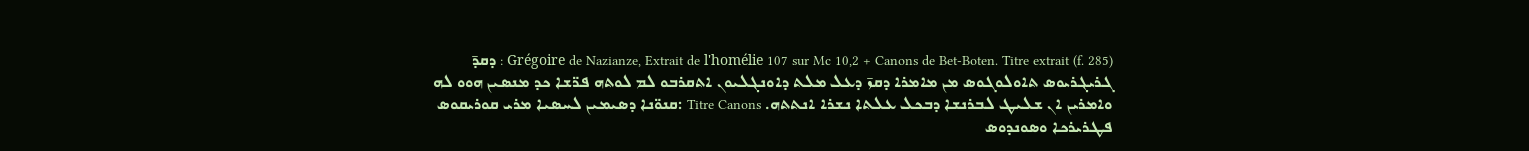(f. 285) Grégoire de Nazianze, Extrait de l'homélie 107 sur Mc 10,2 + Canons de Bet-Boten. Titre extrait : ܕܩܕ̄ ܓܪܝܓܪܝܘܣ ܬܐܘܠܘܓܘܣ ܡܢ ܡܐܡܪܐ ܕܩܙ̄ ܕܥܠ ܡܠܬ ܕܐܘܢܓܠܝܘܢ ܐܬܩܪܒܘ ܠܡ ܠܘܬܗ ܦܖ̈ܫܐ ܟܕ ܡܢܣܝܢ ܗܘܘ ܠܗ ܘܐܡܪܝܢ ܐܢ ܫܠܝܛ ܠܒܪܢܫܐ ܕܒܟܠ ܥܠܬܐ ܢܫܪܐ ܐܢܬܬܗ. Titre Canons :ܩܢܘ̈ܢܐ ܕܣܝܡܝܢ ܠܚܣܝܐ ܡܪܝ ܩܘܪܝܩܘܣ ܦܛܪܝܪܟܐ ܘܣܘܢܕܘܣ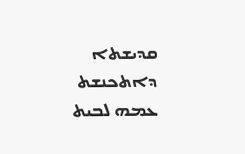ܩܕܝܫܬܐ ܕܐܬܟܢܫܬ ܥܡܗ ܠܒܝܬ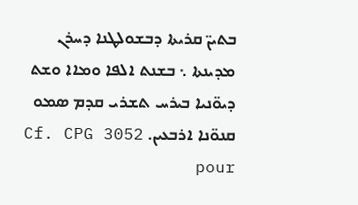ܒܬܝܢ̈ ܩܪܝܬܐ ܕܒܫܘܠܛܢܐ ܕܚܪܢ ܡܕܝܢܬܐ ܆ ܒܫܢܬ ܐܠܦܐ ܘܡܐܐ ܘܫܬ ܕܝܘ̈ܢܝܐ ܒܝܪܚ ܬܫܪܝ ܩܕܡ ܣܡܘ ܩܢܘ̈ܢܐ ܐܪܒܥܝܢ. Cf. CPG 3052 pour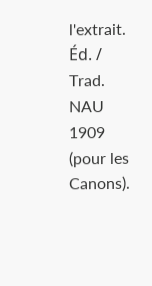l'extrait. Éd. / Trad. NAU 1909 (pour les Canons).